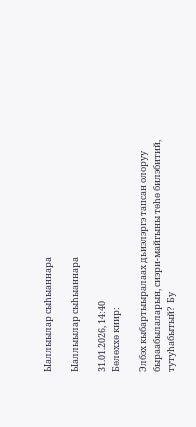Ыаллыылар сыһыаннара

Ыаллыылар сыһыаннара

31.01.2026, 14:40
Бөлөххө киир:

Элбэх кыбартыыралаах дьиэлэргэ тапсан олоруу быраабылаларын, сиэри-майгыны төһө билэбитий, тутуһабытый?  Бу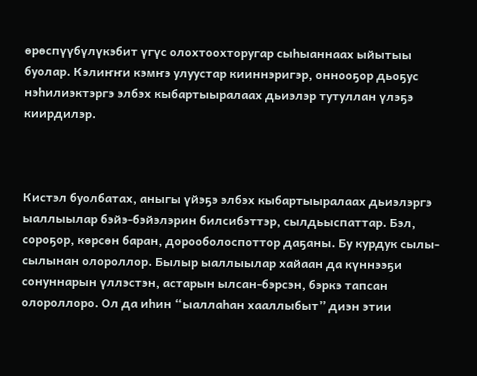өрөспүүбүлүкэбит үгүс олохтоохторугар сыһыаннаах ыйытыы буолар. Кэлиҥҥи кэмҥэ улуустар кииннэригэр, оннооҕор дьоҕус нэһилиэктэргэ элбэх кыбартыыралаах дьиэлэр тутуллан үлэҕэ киирдилэр.



Кистэл буолбатах, аныгы үйэҕэ элбэх кыбартыыралаах дьиэлэргэ ыаллыылар бэйэ-бэйэлэрин билсибэттэр, сылдьыспаттар. Бэл, сороҕор, көрсөн баран, дорооболоспоттор даҕаны. Бу курдук сылы-сылынан олороллор. Былыр ыаллыылар хайаан да күннээҕи сонуннарын үллэстэн, астарын ылсан-бэрсэн, бэркэ тапсан олороллоро. Ол да иһин “ыаллаһан хааллыбыт” диэн этии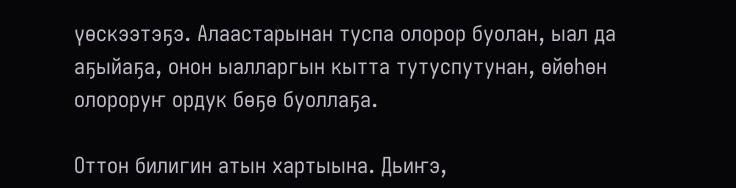үөскээтэҕэ. Алаастарынан туспа олорор буолан, ыал да аҕыйаҕа, онон ыалларгын кытта тутуспутунан, өйөһөн олороруҥ ордук бөҕө буоллаҕа.

Оттон билигин атын хартыына. Дьиҥэ,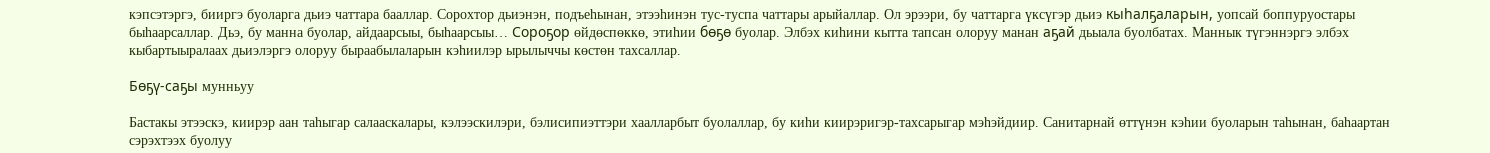кэпсэтэргэ, бииргэ буоларга дьиэ чаттара бааллар. Сорохтор дьиэнэн, подъеһынан, этээһинэн тус-туспа чаттары арыйаллар. Ол эрээри, бу чаттарга үксүгэр дьиэ кыһалҕаларын, уопсай боппуруостары быһаарсаллар. Дьэ, бу манна буолар, айдаарсыы, быһаарсыы… Сороҕор өйдөспөккө, этиһии бөҕө буолар. Элбэх киһини кытта тапсан олоруу манан аҕай дьыала буолбатах. Маннык түгэннэргэ элбэх кыбартыыралаах дьиэлэргэ олоруу быраабылаларын кэһиилэр ырылыччы көстөн тахсаллар.

Бөҕү-саҕы мунньуу

Бастакы этээскэ, киирэр аан таһыгар салааскалары, кэлээскилэри, бэлисипиэттэри хаалларбыт буолаллар, бу киһи киирэригэр-тахсарыгар мэһэйдиир. Санитарнай өттүнэн кэһии буоларын таһынан, баһаартан сэрэхтээх буолуу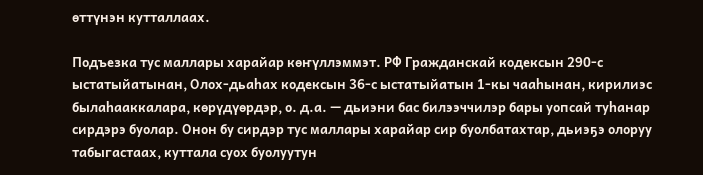өттүнэн кутталлаах.

Подъезка тус маллары харайар көҥүллэммэт. РФ Гражданскай кодексын 290‑с ыстатыйатынан, Олох-дьаһах кодексын 36‑с ыстатыйатын 1‑кы чааһынан, кирилиэс былаһааккалара, көрүдүөрдэр, о. д.а. — дьиэни бас билээччилэр бары уопсай туһанар сирдэрэ буолар. Онон бу сирдэр тус маллары харайар сир буолбатахтар, дьиэҕэ олоруу табыгастаах, куттала суох буолуутун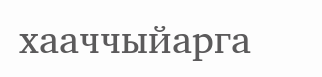хааччыйарга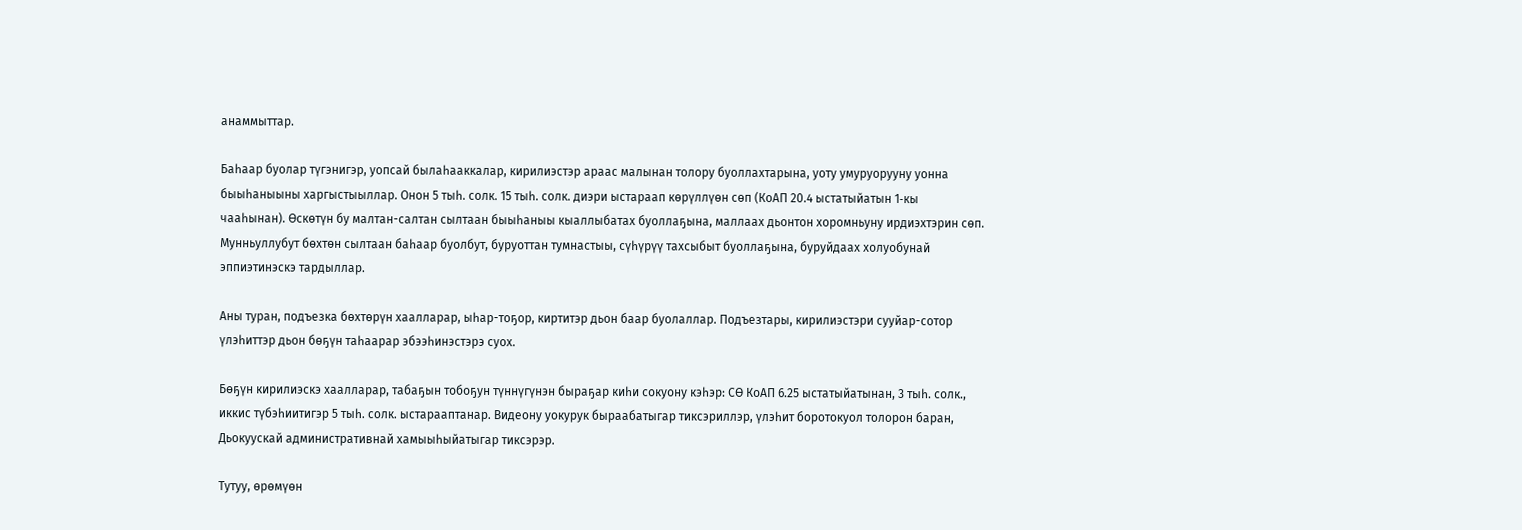анаммыттар.

Баһаар буолар түгэнигэр, уопсай былаһааккалар, кирилиэстэр араас малынан толору буоллахтарына, уоту умуруорууну уонна быыһаныыны харгыстыыллар. Онон 5 тыһ. солк. 15 тыһ. солк. диэри ыстараап көрүллүөн сөп (КоАП 20.4 ыстатыйатын 1‑кы чааһынан). Өскөтүн бу малтан-салтан сылтаан быыһаныы кыаллыбатах буоллаҕына, маллаах дьонтон хоромньуну ирдиэхтэрин сөп. Мунньуллубут бөхтөн сылтаан баһаар буолбут, буруоттан тумнастыы, сүһүрүү тахсыбыт буоллаҕына, буруйдаах холуобунай эппиэтинэскэ тардыллар.

Аны туран, подъезка бөхтөрүн хаалларар, ыһар-тоҕор, киртитэр дьон баар буолаллар. Подъезтары, кирилиэстэри сууйар-сотор үлэһиттэр дьон бөҕүн таһаарар эбээһинэстэрэ суох.

Бөҕүн кирилиэскэ хаалларар, табаҕын тобоҕун түннүгүнэн быраҕар киһи сокуону кэһэр: СӨ КоАП 6.25 ыстатыйатынан, 3 тыһ. солк., иккис түбэһиитигэр 5 тыһ. солк. ыстарааптанар. Видеону уокурук быраабатыгар тиксэриллэр, үлэһит боротокуол толорон баран, Дьокуускай административнай хамыыһыйатыгар тиксэрэр.

Тутуу, өрөмүөн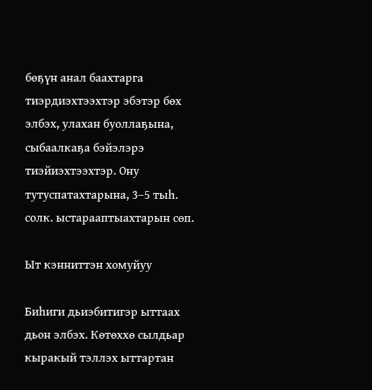бөҕүн анал баахтарга тиэрдиэхтээхтэр эбэтэр бөх элбэх, улахан буоллаҕына, сыбаалкаҕа бэйэлэрэ тиэйиэхтээхтэр. Ону тутуспатахтарына, 3–5 тыһ. солк. ыстарааптыахтарын сөп.

Ыт кэнниттэн хомуйуу

Биһиги дьиэбитигэр ыттаах дьон элбэх. Көтөххө сылдьар кыракый тэллэх ыттартан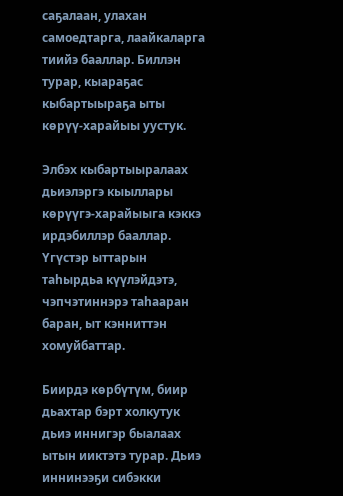саҕалаан, улахан самоедтарга, лаайкаларга тиийэ бааллар. Биллэн турар, кыараҕас кыбартыыраҕа ыты көрүү-харайыы уустук.

Элбэх кыбартыыралаах дьиэлэргэ кыыллары көрүүгэ-харайыыга кэккэ ирдэбиллэр бааллар. Үгүстэр ыттарын таһырдьа күүлэйдэтэ, чэпчэтиннэрэ таһааран баран, ыт кэнниттэн хомуйбаттар.

Биирдэ көрбүтүм, биир дьахтар бэрт холкутук дьиэ иннигэр быалаах ытын ииктэтэ турар. Дьиэ иннинээҕи сибэкки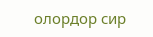олордор сир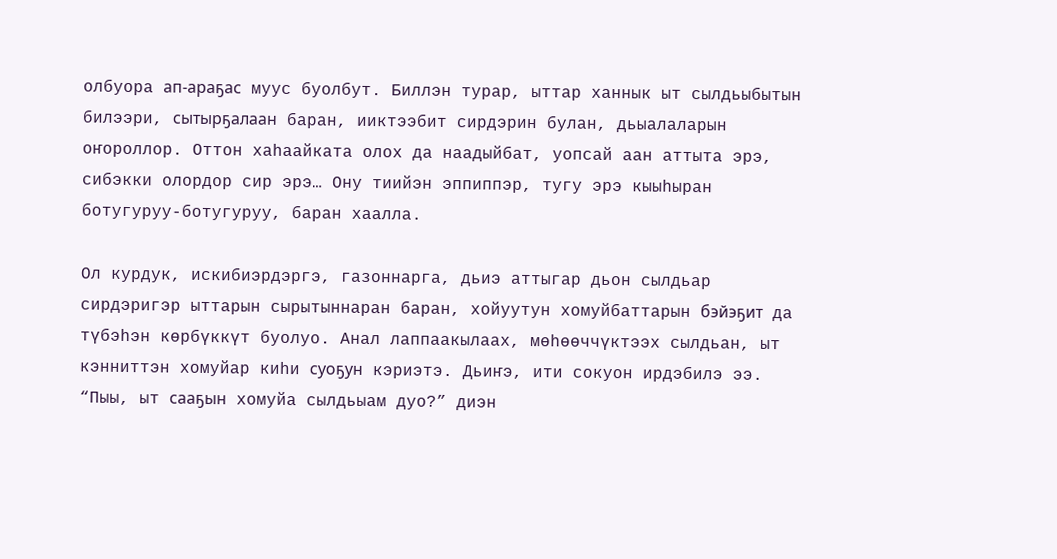олбуора ап-араҕас муус буолбут. Биллэн турар, ыттар ханнык ыт сылдьыбытын билээри, сытырҕалаан баран, ииктээбит сирдэрин булан, дьыалаларын оҥороллор. Оттон хаһаайката олох да наадыйбат, уопсай аан аттыта эрэ, сибэкки олордор сир эрэ… Ону тиийэн эппиппэр, тугу эрэ кыыһыран ботугуруу-ботугуруу, баран хаалла.

Ол курдук, искибиэрдэргэ, газоннарга, дьиэ аттыгар дьон сылдьар сирдэригэр ыттарын сырытыннаран баран, хойуутун хомуйбаттарын бэйэҕит да түбэһэн көрбүккүт буолуо. Анал лаппаакылаах, мөһөөччүктээх сылдьан, ыт кэнниттэн хомуйар киһи суоҕун кэриэтэ. Дьиҥэ, ити сокуон ирдэбилэ ээ. “Пыы, ыт сааҕын хомуйа сылдьыам дуо?” диэн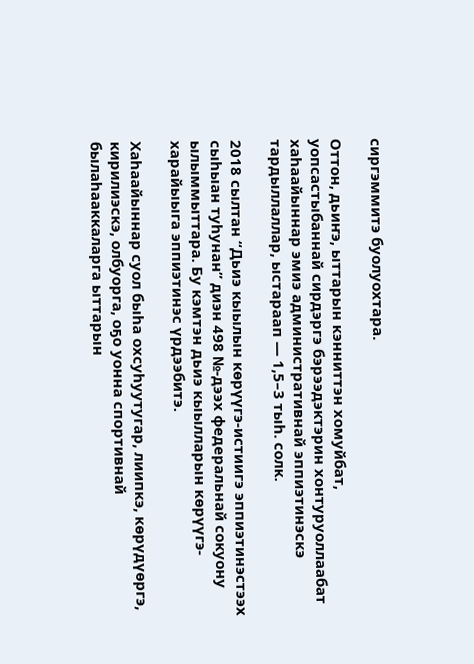сиргэммитэ буолуохтара.

Оттон, дьиҥэ, ыттарын кэнниттэн хомуйбат, уопсастыбаннай сирдэргэ бэрээдэктэрин хонтуруоллаабат хаһаайыннар эмиэ административнай эппиэтинэскэ тардыллаллар, ыстараап — 1,5–3 тыһ. солк.

2018 сылтан “Дьиэ кыылын көрүүгэ-истиигэ эппиэтинэстээх сыһыан туһунан” диэн 498 №-дээх федеральнай сокуону ылыммыттара. Бу кэмтэн дьиэ кыылларын көрүүгэ-харайыыга эппиэтинэс үрдээбитэ.

Хаһаайыннар суол быһа охсуһуутугар, лиипкэ, көрүдүөргэ, кирилиэскэ, олбуорга, оҕо уонна спортивнай былаһааккаларга ыттарын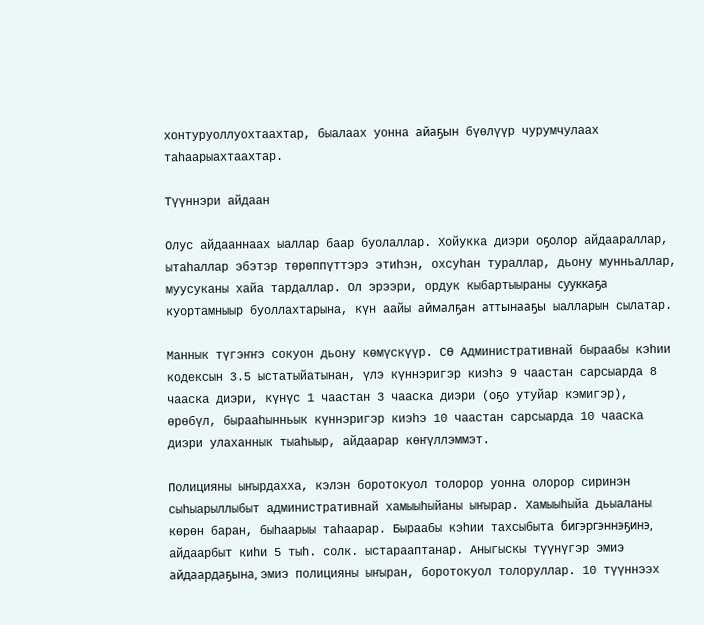хонтуруоллуохтаахтар, быалаах уонна айаҕын бүөлүүр чурумчулаах таһаарыахтаахтар.

Түүннэри айдаан

Олус айдааннаах ыаллар баар буолаллар. Хойукка диэри оҕолор айдаараллар, ытаһаллар эбэтэр төрөппүттэрэ этиһэн, охсуһан тураллар, дьону мунньаллар, муусуканы хайа тардаллар. Ол эрээри, ордук кыбартыыраны сууккаҕа куортамныыр буоллахтарына, күн аайы аймалҕан аттынааҕы ыалларын сылатар.

Маннык түгэҥҥэ сокуон дьону көмүскүүр. СӨ Административнай быраабы кэһии кодексын 3.5 ыстатыйатынан, үлэ күннэригэр киэһэ 9 чаастан сарсыарда 8 чааска диэри, күнүс 1 чаастан 3 чааска диэри (оҕо утуйар кэмигэр), өрөбүл, бырааһынньык күннэригэр киэһэ 10 чаастан сарсыарда 10 чааска диэри улаханнык тыаһыыр, айдаарар көҥүллэммэт.

Полицияны ыҥырдахха, кэлэн боротокуол толорор уонна олорор сиринэн сыһыарыллыбыт административнай хамыыһыйаны ыҥырар. Хамыыһыйа дьыаланы көрөн баран, быһаарыы таһаарар. Быраабы кэһии тахсыбыта бигэргэннэҕинэ, айдаарбыт киһи 5 тыһ. солк. ыстарааптанар. Аныгыскы түүнүгэр эмиэ айдаардаҕына, эмиэ полицияны ыҥыран, боротокуол толоруллар. 10 түүннээх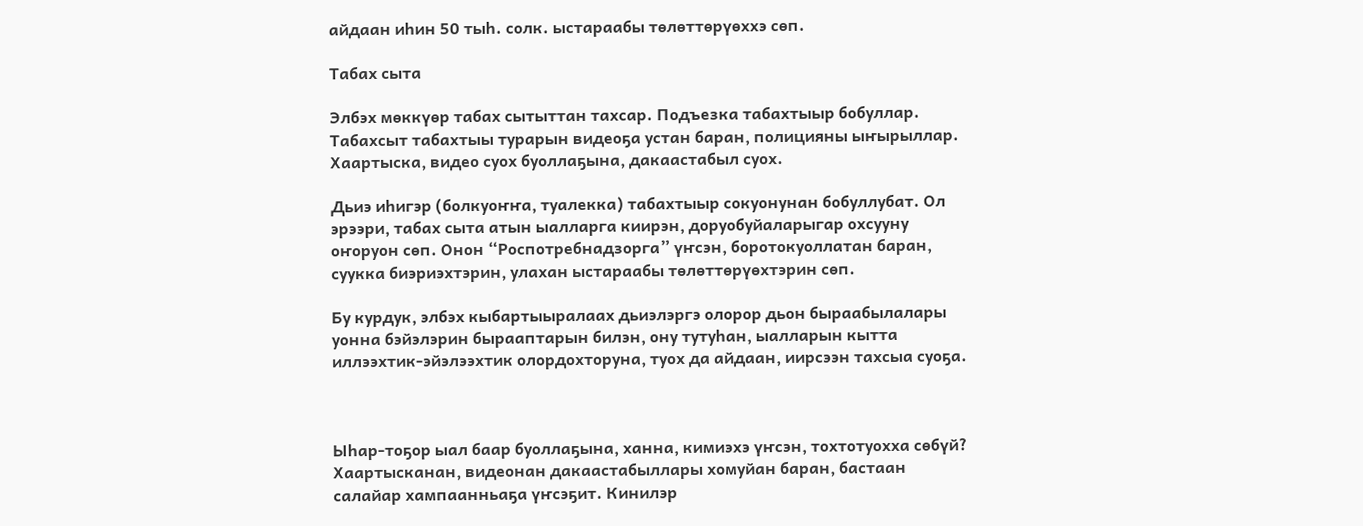айдаан иһин 50 тыһ. солк. ыстараабы төлөттөрүөххэ сөп.

Табах сыта

Элбэх мөккүөр табах сытыттан тахсар. Подъезка табахтыыр бобуллар. Табахсыт табахтыы турарын видеоҕа устан баран, полицияны ыҥырыллар. Хаартыска, видео суох буоллаҕына, дакаастабыл суох.

Дьиэ иһигэр (болкуоҥҥа, туалекка) табахтыыр сокуонунан бобуллубат. Ол эрээри, табах сыта атын ыалларга киирэн, доруобуйаларыгар охсууну оҥоруон сөп. Онон “Роспотребнадзорга” үҥсэн, боротокуоллатан баран, суукка биэриэхтэрин, улахан ыстараабы төлөттөрүөхтэрин сөп.

Бу курдук, элбэх кыбартыыралаах дьиэлэргэ олорор дьон быраабылалары уонна бэйэлэрин бырааптарын билэн, ону тутуһан, ыалларын кытта иллээхтик-эйэлээхтик олордохторуна, туох да айдаан, иирсээн тахсыа суоҕа.



Ыһар-тоҕор ыал баар буоллаҕына, ханна, кимиэхэ үҥсэн, тохтотуохха сөбүй? Хаартысканан, видеонан дакаастабыллары хомуйан баран, бастаан салайар хампаанньаҕа үҥсэҕит. Кинилэр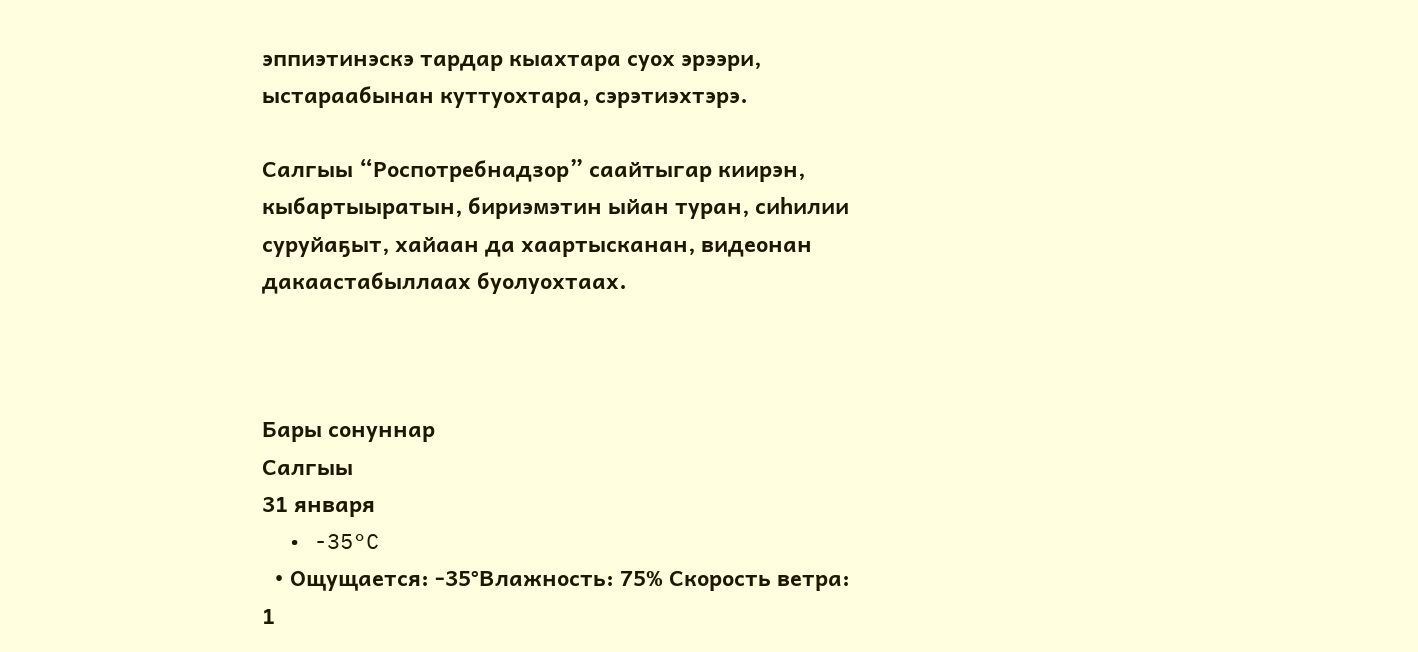эппиэтинэскэ тардар кыахтара суох эрээри, ыстараабынан куттуохтара, сэрэтиэхтэрэ.

Салгыы “Роспотребнадзор” саайтыгар киирэн, кыбартыыратын, бириэмэтин ыйан туран, сиһилии суруйаҕыт, хайаан да хаартысканан, видеонан дакаастабыллаах буолуохтаах.



Бары сонуннар
Салгыы
31 января
  • -35°C
  • Ощущается: -35°Влажность: 75% Скорость ветра: 1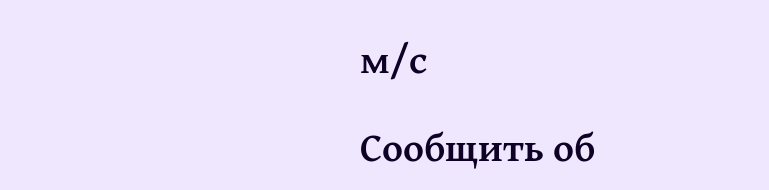м/с

Сообщить об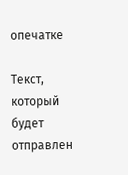опечатке

Текст, который будет отправлен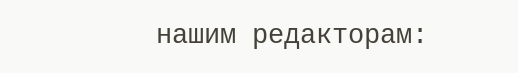нашим редакторам: